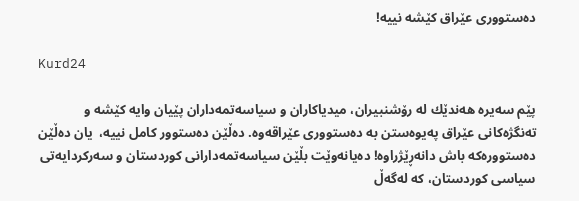دەستووری عێراق كێشه نییه!

Kurd24

پێم سه‌یره هه‌ندێك له رۆشنبیران، میدیاكاران و سیاسه‌تمه‌داران پێیان وایه كێشه و ته‌نگژه‌كانی عێراق په‌یوەستن به ده‌ستووری عێراقه‌وه‌. ده‌ڵێن ده‌ستوور كامل نییه،  یان ده‌ڵێن ده‌ستووره‌كه‌ باش دانه‌ڕێژراوه! ده‌یانه‌وێت بڵێن سیاسه‌تمه‌دارانی كوردستان و سه‌ركردایه‌تی سیاسی كوردستان، كه له‌گه‌ڵ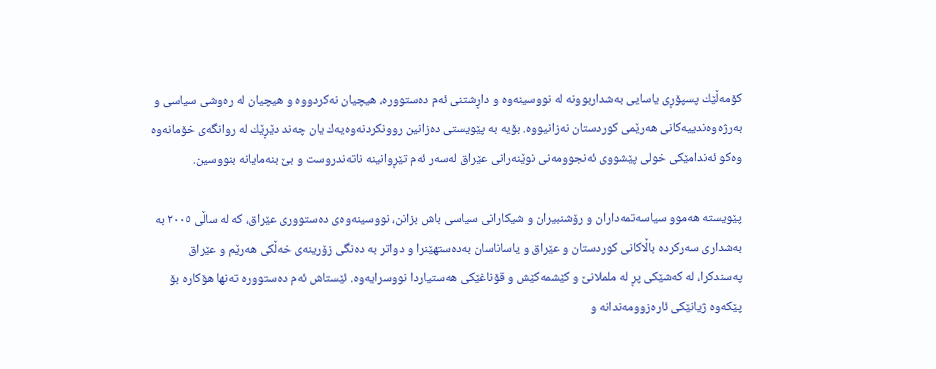كۆمه‌ڵێك پسپۆڕی یاسایی به‌شداربوونه‌ له‌ نووسینه‌وه‌ و داڕشتنی ئه‌م ده‌ستووره‌، هیچیان نه‌كردووه و هیچیان له ره‌وشی سیاسی و به‌رژه‌وه‌ندییه‌كانی هه‌رێمی كوردستان نه‌زانیووه. بۆیه به پێویستی ده‌زانین روونكردنه‌وه‌یه‌ك یان چه‌ند دێڕێك له‌ روانگه‌ی خۆمانه‌وه‌ وه‌كو ئه‌ندامێكی خولی پێشووی ئه‌نجوومه‌نی نوێنه‌رانی عێراق له‌سه‌ر ئه‌م تێڕوانینه‌ ناته‌ندروست و بێ بنه‌مایانه بنووسین.

پێویسته هه‌موو سیاسه‌تمه‌داران و رۆشنبیران و شیكارانی سیاسی باش بزانن، نووسینه‌وه‌ی دەستووری عێراق، كه له ساڵی ٢٠٠٥ به به‌شداری سه‌ركرده باڵاكانی كوردستان و عێراق و یاساناسان به‌دەستهێنرا و دواتر بە دەنگی زۆرینه‌ی خه‌ڵكی هه‌رێم و عێراق پەسندكرا، له کەشێكی پڕ له ململانێ و كێشمه‌كێش و قۆناغێكی هه‌ستياردا نووسرایه‌وه‌. ئێستاش ئه‌م ده‌ستووره‌ ته‌نها هۆكاره بۆ پێكه‌وه ژیانێكی ئاره‌زوومه‌ندانه‌ و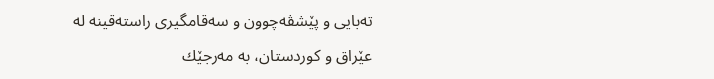ته‌بایی و پێشڤه‌چوون و سه‌قامگیری راسته‌قینه‌ له عێراق و كوردستان، به مه‌رجێك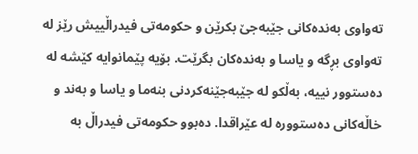ته‌واوی به‌نده‌كانی جێبه‌جێ بكرێن و حكومه‌تی فیدراڵییش رێز له‌ ته‌واوی بڕگه‌ و یاسا و به‌نده‌كان بگرێت. بۆیه‌ پێمانوایه‌ كێشه‌ له‌ ده‌ستوور نییه،‌ به‌ڵكو له‌ جێبه‌جێنه‌كردنی بنه‌ما و یاسا و به‌ند و خاڵه‌كانی ده‌ستووره‌ له‌ عێراقدا. ده‌بوو حكومه‌تی فیدراڵ به‌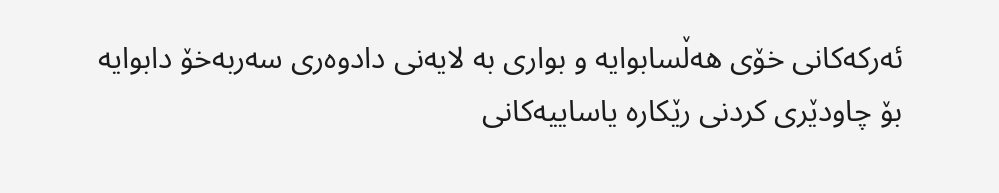ئه‌ركه‌كانی خۆی هه‌ڵسابوایه‌ و بواری به‌ لایه‌نی دادوه‌ری سه‌ربه‌خۆ دابوایه‌ بۆ چاودێری كردنی رێكاره‌ یاساییه‌كانی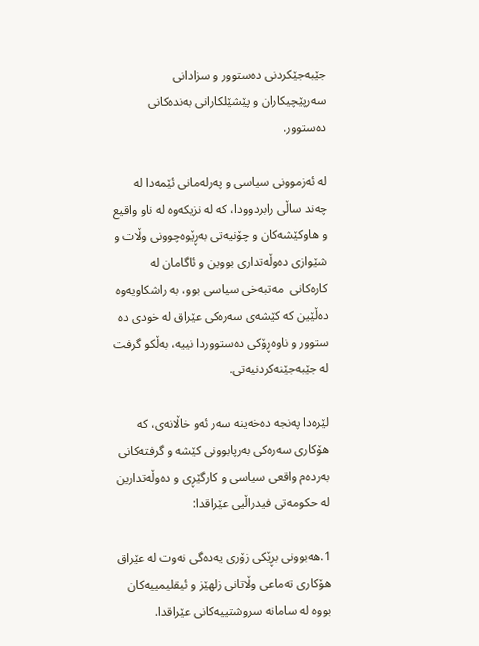جێبه‌جێكردنی ده‌ستوور و سزادانی سه‌ر‌پێچیكاران و پێشێلكارانی به‌نده‌كانی ده‌ستوور.

له‌ ئه‌زموونی سیاسی و په‌رله‌مانی ئێمه‌دا له‌ چه‌ند ساڵی رابردوودا، كه له نزیكه‌وه له ناو واقیع و هاوكێشه‌كان و چۆنیه‌تی به‌ڕێوه‌چوونی وڵات و شێوازی ده‌وڵه‌تداری بووین و ئاگامان له كاره‌كانی ‌ مه‌تبه‌خی سیاسی بوو، به راشكاویه‌وه‌ ده‌ڵێین كه‌ كێشه‌ی سه‌ره‌كی عێراق له خودی ده ستوور و ناوه‌ڕۆكی ده‌ستووردا نییه، به‌ڵكو گرفت له‌ جێبه‌جێنه‌كردنیه‌تی.

لێره‌دا په‌نجه ده‌خه‌ینه‌ سه‌ر ئه‌و خاڵانه‌ی، كه هۆكاری سه‌ره‌كی به‌رپابوونی كێشه و گرفته‌كانی به‌رده‌م واقعی سیاسی و كارگێڕی و ده‌وڵه‌تدارین له حكومه‌تی فیدراڵیی عێراقدا:

1.هه‌بوونی بڕێكی زۆری یه‌ده‌گی نه‌وت له عێراق هۆكاری ته‌ماعی وڵاتانی زلهێز و ئیقلیمییه‌كان بووه‌ له سامانه سروشتییه‌كانی عێراقدا.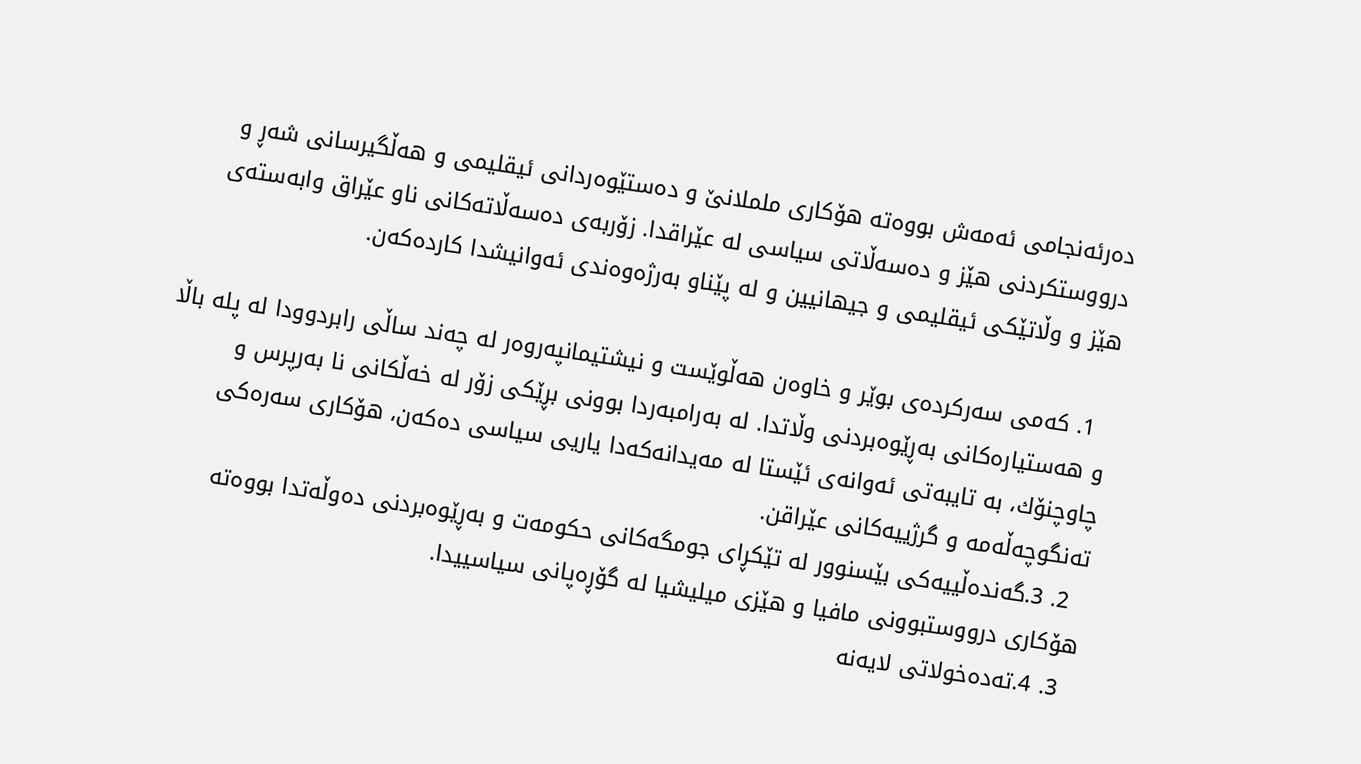ده‌رئه‌نجامی ئه‌مه‌ش بووه‌ته‌ هۆكاری ململانێ و ده‌ستێوه‌ردانی ئیقلیمی و هه‌ڵگیرسانی شه‌ڕ و درووستكردنی هێز و ده‌سه‌ڵاتی سیاسی له‌ عێراقدا. زۆربه‌ی ده‌سه‌ڵاته‌كانی ناو عێراق وابه‌سته‌ی هێز و وڵاتێكی ئیقلیمی و جیهانیین و له‌ پێناو به‌رژه‌وه‌ندی ئه‌وانیشدا كارده‌كه‌ن.

  1. كه‌می سه‌ركرده‌ی بوێر و خاوه‌ن هه‌ڵوێست و نیشتیمانپه‌روه‌ر له‌ چه‌ند ساڵی رابردوودا له‌ پله‌ باڵا و هه‌ستیاره‌كانی به‌ڕێوه‌بردنی وڵاتدا. له‌ به‌رامبه‌ردا بوونی بڕێكی زۆر له‌ خه‌ڵكانی نا به‌رپرس و چاوچنۆك، به‌ تایبه‌تی ئه‌وانه‌ی ئێستا ‌له‌ مه‌یدانه‌كه‌دا یاریى سیاسی ده‌كه‌ن، هۆكاری سه‌ره‌كی ته‌نگوچه‌ڵه‌مه‌ و گرژیيه‌كانی عێراقن.
  2. 3.گه‌نده‌ڵییه‌كی بێسنوور له‌ تێكڕای جومگه‌كانی حكومه‌ت و به‌ڕێوه‌بردنی ده‌وڵه‌تدا بووه‌ته‌ هۆكاری درووستبوونی مافیا و هێزی میلیشیا له‌ گۆڕه‌پانی سیاسییدا.
  3. 4.ته‌ده‌خولاتی لایه‌نه‌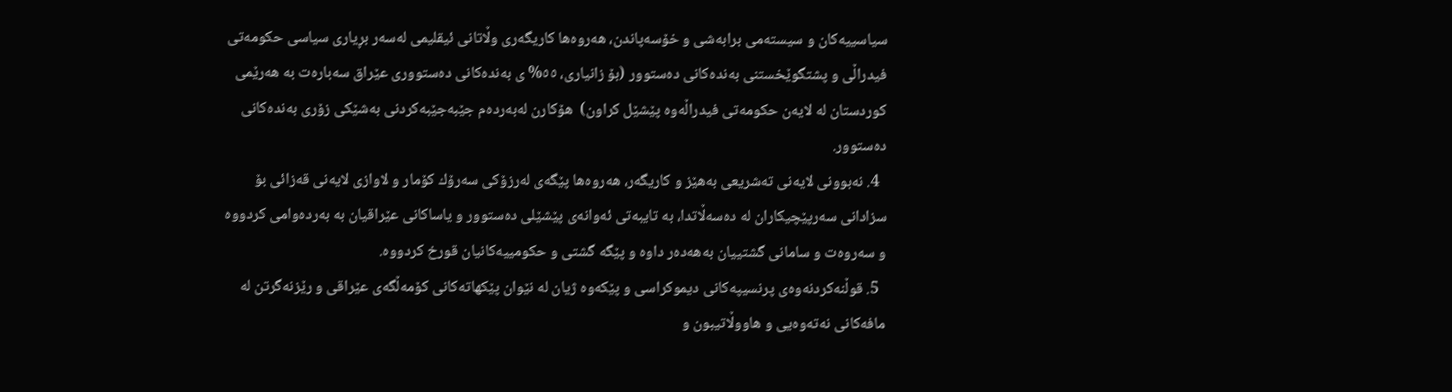سیاسییه‌كان و سیسته‌می برابه‌شی و خۆسه‌پاندن، هه‌روه‌ها كاریگه‌ری وڵاتانی ئیقلیمی له‌سه‌ر بڕیاری سیاسی حكومه‌تی فیدراڵی و پشتگوێخستنی به‌نده‌كانی ده‌ستوور (بۆ زانیاری، ٥٥% ی به‌نده‌كانی ده‌ستووری عێراق سه‌باره‌ت به‌ هه‌رێمی كوردستان له‌ لایه‌ن حكومه‌تی فیدراڵه‌وه‌ پێشێل كراون)  هۆكارن له‌به‌رده‌م جێبه‌جێبه‌كردنی به‌شێكی زۆری به‌نده‌كانی ده‌ستوور.
  4. نه‌بوونی لایه‌نی ته‌شریعی به‌هێز و كاریگه‌ر، هه‌روه‌ها پێگه‌ی له‌رزۆكی سه‌رۆك كۆمار و لاوازی لایه‌نی قه‌زائی بۆ سزادانی سه‌رپێچیكاران له ده‌سه‌ڵاتدا، به‌ تایبه‌تی ئه‌وانه‌ی پێشێلی ده‌ستوور و یاساكانی عێراقیان به‌ به‌رده‌وامی كردووه‌ و سه‌روه‌ت و سامانی گشتییان به‌هه‌ده‌ر داوه‌ و پێگه گشتی و حكومییه‌كانیان قورخ كردووه‌.
  5. قوڵنه‌كردنه‌وه‌ی پرنسیپه‌كانی دیموكراسی و پێكه‌وه ژیان له‌ نێوان پێكهاته‌كانی كۆمه‌ڵگه‌ی عێراقی و رێزنه‌گرتن له مافه‌كانی نه‌ته‌وه‌یی و هاووڵاتیبون و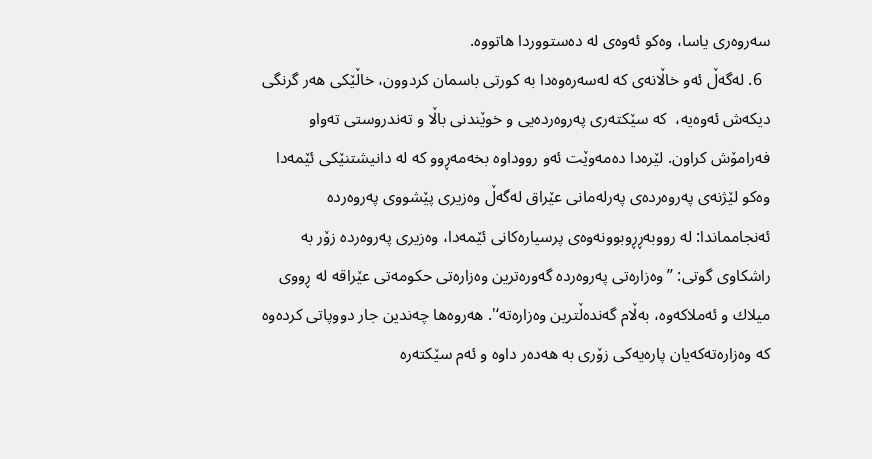سه‌روه‌ری یاسا، وه‌كو ئه‌وه‌ی له‌ ده‌ستووردا هاتووه‌.
  6. له‌گه‌ڵ ئه‌و خاڵانه‌ی كه‌ له‌سه‌ره‌وه‌دا به‌ كورتی باسمان كردوون، خاڵێكی هه‌ر گرنگی دیكه‌ش ئه‌وه‌یه،‌  كه‌ سێكته‌ری په‌روه‌رده‌یی و خوێندنی باڵا و ته‌ندروستی ته‌واو فه‌رامۆش كراون. لێره‌دا ده‌مه‌وێت ئه‌و‌ رووداوه‌ بخه‌مه‌ڕوو كه‌ له‌ دانیشتنێكی ئێمه‌دا وه‌كو لێژنه‌ی په‌روه‌رده‌ی په‌رله‌مانی عێراق له‌گه‌ڵ وه‌زیری پێشووی په‌روه‌رده‌ ئه‌نجامماندا: له‌ رووبه‌ڕڕوبوونه‌وه‌ی پرسیاره‌كانی ئێمه‌دا، وه‌زیری په‌روه‌رده‌ زۆر به‌ راشكاوی گوتی: ’’وه‌زاره‌تی په‌روه‌ر‌ده‌ گه‌وره‌ترین وه‌زاره‌تی حكومه‌تی عێراقه‌ له‌ ڕووی میلاك و ئه‌ملاكه‌وه‌، به‌ڵام گه‌نده‌ڵترین وه‌زاره‌ته‌‘'. هه‌روه‌ها چه‌ندین جار دووپاتی كرده‌وه‌ كه‌ وه‌زاره‌ته‌كه‌یان پاره‌یه‌كی زۆری به‌ هه‌ده‌ر داوه‌ و ئه‌م سێكته‌ره‌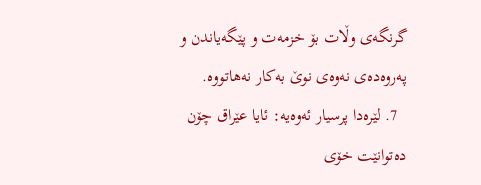گرنگه‌ی وڵات بۆ خزمه‌ت و پێگه‌یاندن و په‌روه‌ده‌ی نه‌وه‌ی نوێ به‌كار نه‌هاتووه‌.
  7. لێره‌دا پرسیار ئه‌وه‌یه: ئایا عێراق چۆن ده‌توانێت خۆی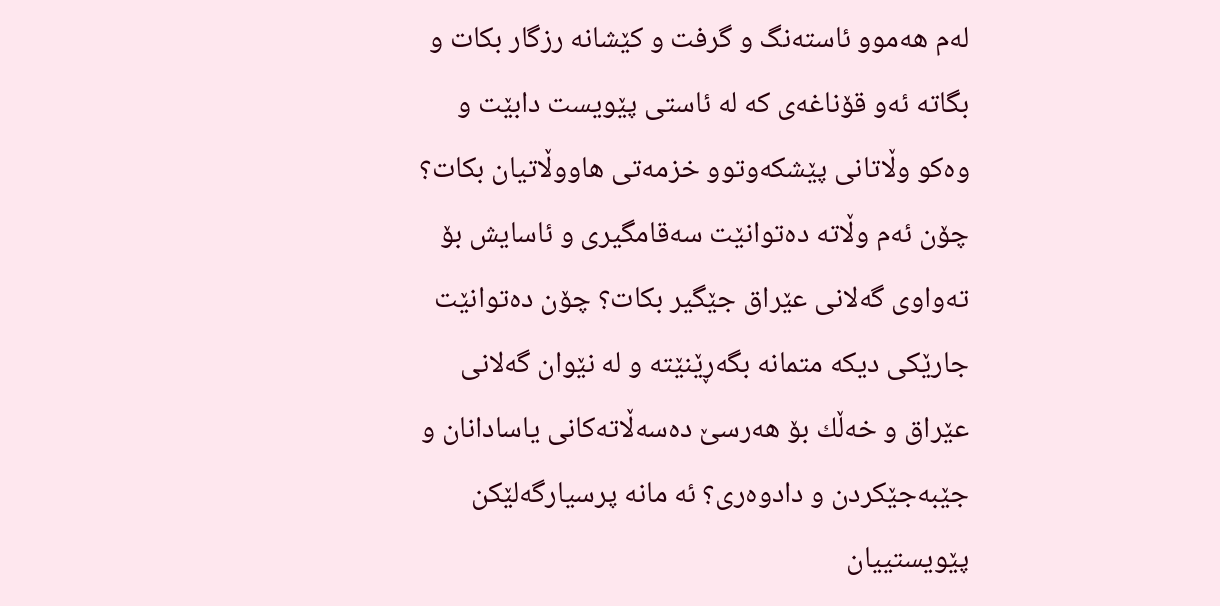له‌م هه‌موو ئاسته‌نگ و گرفت و كێشانه رزگار بكات و بگاته ئه‌و قۆناغه‌ی كه له ئاستی پێویست دابێت و وه‌كو وڵاتانی پێشكه‌وتوو خزمه‌تی هاووڵاتیان بكات؟ چۆن ئه‌م وڵاته‌ ده‌توانێت سه‌قامگیری و ئاسایش بۆ ته‌واوی گه‌لانی عێراق جێگیر بكات؟ چۆن ده‌توانێت جارێكی دیكه‌ متمانه بگه‌ڕێنێته و له نێوان گه‌لانی عێراق و خه‌ڵك بۆ هه‌رسێ ده‌سه‌ڵاته‌كانی یاسادانان و جێبه‌جێكردن و دادوه‌ری؟ ئه مانه پرسیارگه‌لێكن پێویستییان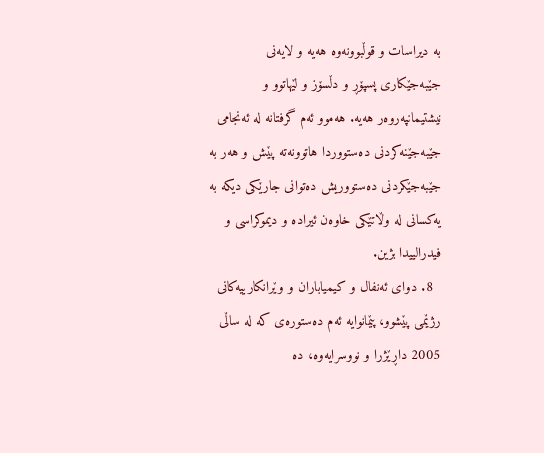به دیراسات و قوڵبوونه‌وه هه‌یه و لایه‌نی جێبه‌جێكاری پسپۆڕ و دڵسۆز و لێهاتوو و نیشتیمانپه‌روه‌ر هه‌یه‌. هه‌موو ئه‌م گرفتانه‌ له‌ ئه‌نجامی جێبه‌جێنه‌كردنی ده‌ستووردا هاتوونه‌ته‌ پێش و هه‌ر به‌ جێبه‌جێكردنی ده‌ستووریش ده‌توانی جارێكی دیكه‌ به‌ یه‌كسانی له‌ وڵاتێكی خاوه‌ن ئیراده‌ و دیموكراسی و فیدرالییدا بژین.
  8. دوای ئه‌نفال و كیمیاباران و وێرانكاریيه‌كانی رژێمی پێشوو، پێمانوایه ئه‌م ده‌ستوره‌ی كه‌ له‌ ساڵی 2005 داڕێژرا و نووسرایه‌وه‌، ده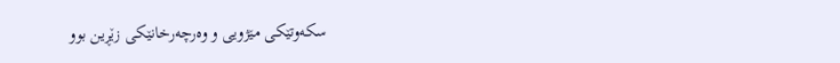سكه‌وتێكی مێژویی و وه‌رچه‌رخانێكی زێڕین بوو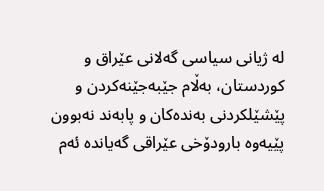له ژیانی سیاسی گه‌لانی عێراق و كوردستان، به‌ڵام جێبه‌جێنه‌كردن و پێشێلكردنی به‌نده‌كان و پابه‌ند نه‌بوون پێیه‌وه بارودۆخی عێراقی گه‌یانده ئه‌م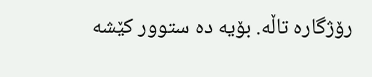رۆژگاره تاڵه. بۆیه ده ستوور كێشه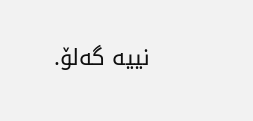نییه گه‌لۆ.